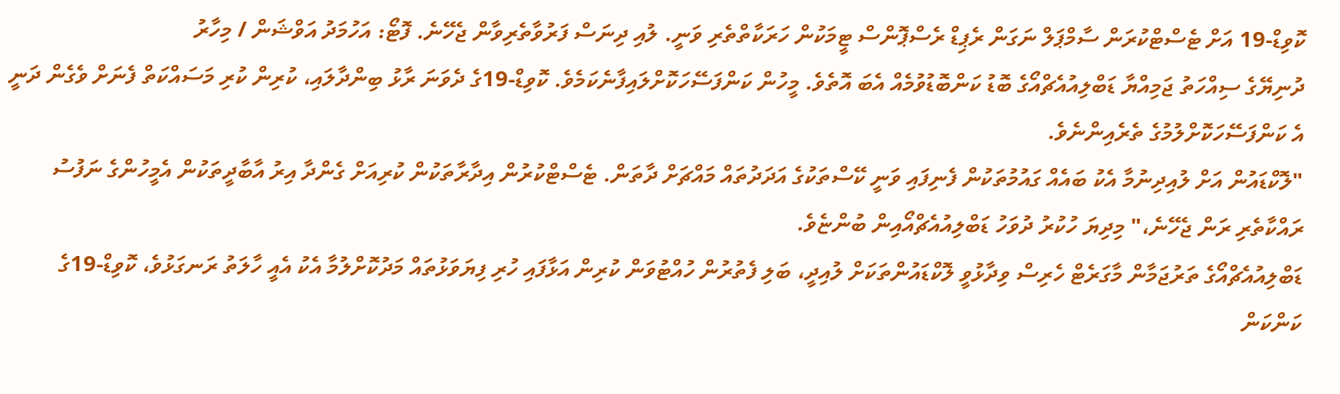ކޮވިޑް-19 އަށް ޓެސްޓްކުރަން ސާމްޕަލް ނަގަން ރެޕިޑް ރެސްޕޮންސް ޓީމަކުން ހަރަކާތްތެރި ވަނީ. ލުއި ދިނަސް ފަރުވާތެރިވާން ޖެހޭނެ. ފޮޓޯ: އަހުމަދު އަވްޝަން / މިހާރު
ދުނިޔޭގެ ސިއްހަތު ޖަމިއްޔާ ޑަބްލިއުއެޗްއޯގެ ބޮޑު ކަންބޮޑުވުމެއް އެބަ އޮތެވެ. މީހުން ކަންފަސޭހަކޮށްލައިފާނެކަމެވެ. ކޮވިޑް-19ގެ ދެވަނަ ރާޅު ބިންދާލައި، ކުރިން ކުރި މަސައްކަތް ފެނަށް ވެގެން ދަނީ އެ ކަންފަސޭހަކޮށްލުމުގެ ތެރެއިންނެވެ.
"ލޮކްޑައުން އަށް ލުއިދިނުމާ އެކު ބައެއް ގައުމުތަކުން ފެނިފައި ވަނީ ކޭސްތަކުގެ އަދަދުތައް މައްޗަށް ދާތަން. ޓެސްޓްކުރުން އިދާރާތަކުން ކުރިއަށް ގެންދާ އިރު އާބާދީތަކުން އެމީހުންގެ ނަފުސު ރައްކާތެރި ރަން ޖެހޭނެ،" މިދިޔަ ހުކުރު ދުވަހު ޑަބްލިއުއެޗްއޯއިން ބުންޏެވެ.
ޑަބްލިއުއެޗްއޯގެ ތަރުޖަމާން މާގަރެޓް ހެރިސް ވިދާޅުވީ ލޮކްޑައުންތަކަށް ލުއިދީ، ބަލި ފެތުރުން ހުއްޓުވަން ކުރިން އަޅާފައި ހުރި ފިޔަވަޅުތައް މަދުކޮށްލުމާ އެކު އެއީ ހާލަތު ރަނގަޅުވެ، ކޮވިޑް-19ގެ ކަންކަން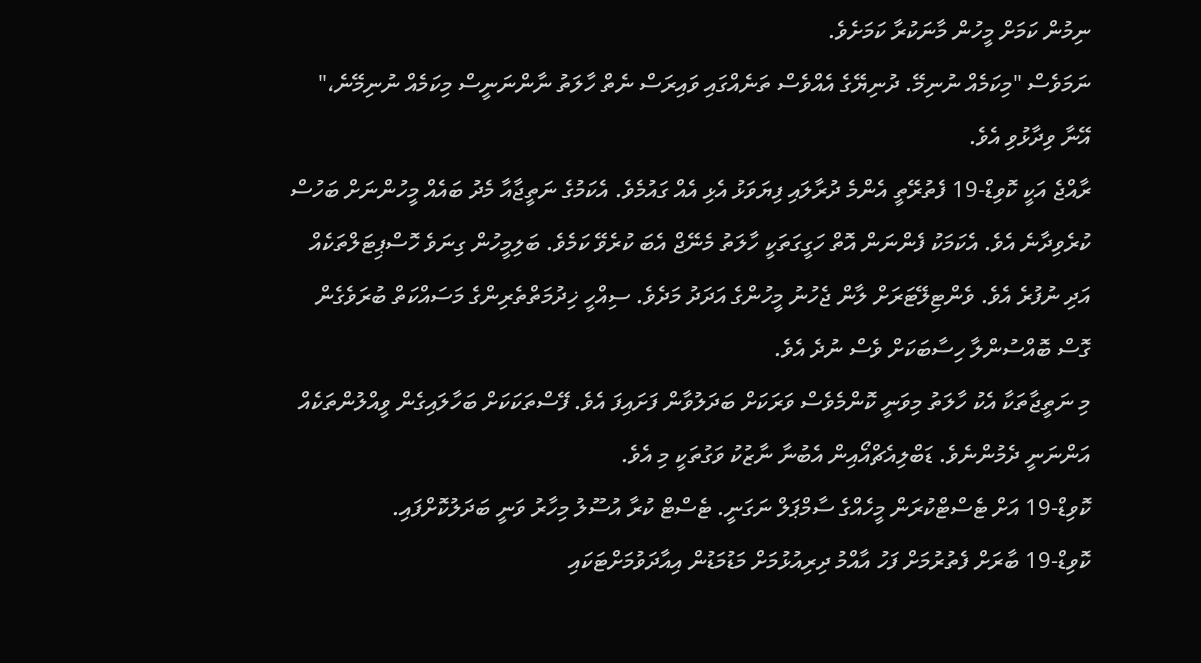ނިމުން ކަމަށް މީހުން މާނަކުރާ ކަމަށެވެ.
ނަމަވެސް "މިކަމެއް ނުނިމޭ. ދުނިޔޭގެ އެއްވެސް ތަނެއްގައި ވައިރަސް ނެތް ހާލަތު ނާންނަނީސް މިކަމެއް ނުނިމޭނެ،" އޭނާ ވިދާޅުވި އެވެ.
ރާއްޖެ އަކީ ކޮވިޑް-19 ފެތުރޭތީ އެންމެ ދުރާލައި ފިޔަވަޅު އެޅި އެއް ގައުމެވެ. އެކަމުގެ ނަތީޖާއާ މެދު ބައެއް މީހުންނަށް ބަހުސް ކުރެވިދާނެ އެވެ. އެކަމަކު ފެންނަން އޮތް ހަގީގަތަކީ ހާލަތު މެނޭޖް އެބަ ކުރެވޭ ކަމެވެ. ބަލިމީހުން ގިނަވެ ހޮސްޕިޓަލްތަކެއް އަދި ނުފުރެ އެވެ. ވެންޓިލޭޓަރަށް ލާން ޖެހުނު މީހުންގެ އަދަދު މަދެވެ. ސިއްހީ ޚިދުމަތްތެރިންގެ މަސައްކަތް ބުރަވެގެން ގޮސް ބޮއްސުންލާ ހިސާބަކަށް ވެސް ނުދެ އެވެ.
މި ނަތީޖާތަކާ އެކު ހާލަތު މިވަނީ ކޮންމެވެސް ވަރަކަށް ބަދަލުވާން ފަށައިފަ އެވެ. ފޭސްތަކަކަށް ބަހާލައިގެން ވީއްލުންތަކެއް އަންނަނީ ދެމުންނެވެ. ޑަބްލިއެޗްއޯއިން އެބުނާ ނާޒުކު ވަގުތަކީ މި އެވެ.
ކޮވިޑް-19 އަށް ޓެސްޓްކުރަން މީހެއްގެ ސާމްޕަލް ނަގަނީ. ޓެސްޓް ކުރާ އުސޫލު މިހާރު ވަނީ ބަދަލުކޮށްފައި.
ކޮވިޑް-19 ބާރަށް ފެތުރުމަށް ފަހު އާއްމު ދިރިއުޅުމަށް މަޑުމަޑުން އިއާދަވުމަށްޓަކައި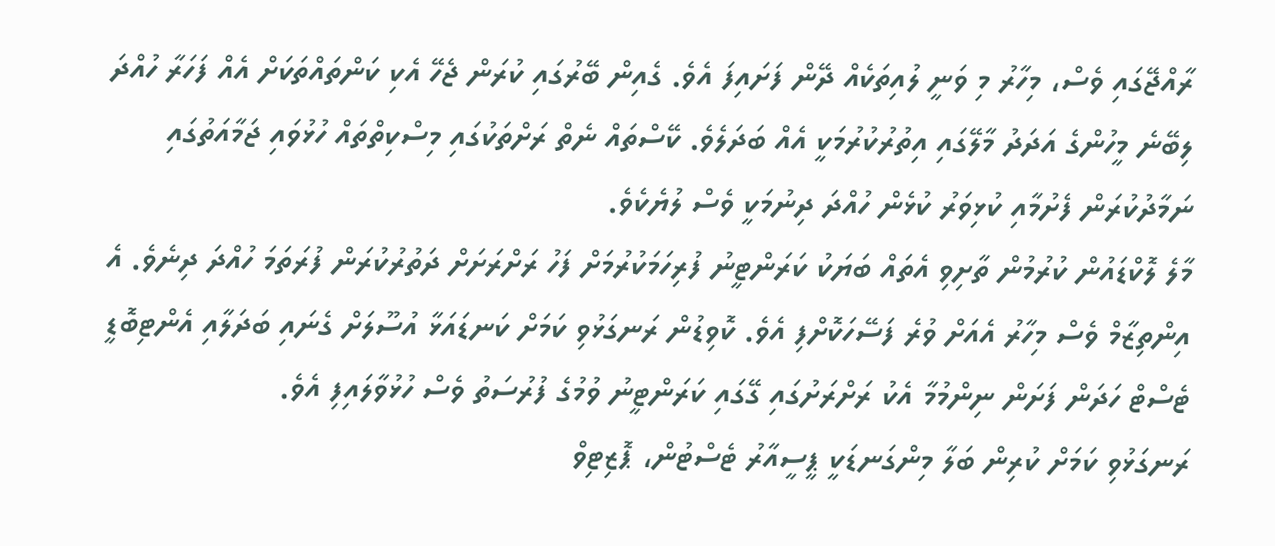ރާއްޖޭގައި ވެސް، މިހާރު މި ވަނީ ލުއިތަކެއް ދޭން ފަށައިފަ އެވެ. ގެއިން ބޭރުގައި ކުރަން ޖެހޭ އެކި ކަންތައްތަކަށް އެއް ފަހަރާ ހުއްދަ ލިބޭނެ މީހުންގެ އަދަދު މާލޭގައި އިތުރުކުރުމަކީ އެއް ބަދަލެވެ. ކޭސްތައް ނެތް ރަށްތަކުގައި މިސްކިތްތައް ހުޅުވައި ޖަމާއަތުގައި ނަމާދުކުރަން ފެށުމާއި ކުޅިވަރު ކުޅެން ހުއްދަ ދިނުމަކީ ވެސް ލުޔެކެވެ.
މާލެ ލޮކްޑައުން ކުރުމުން ތާށިވި އެތައް ބަޔަކު ކަރަންޓީނު ފުރިހަމަކުރުމަށް ފަހު ރަށްރަށަށް ދަތުރުކުރަން ފުރަތަމަ ހުއްދަ ދިނެވެ. އެ އިންތިޒާމް ވެސް މިހާރު އެއަށް ވުރެ ފަސޭހަކޮށްފި އެވެ. ކޮވިޑުން ރަނގަޅުވި ކަމަށް ކަނޑައަޅާ އުސޫލަށް ގެނައި ބަދަލާއި އެންޓިބޮޑީ ޓެސްޓް ހަދަން ފަށަން ނިންމުމާ އެކު ރަށްރަށުގައި ގޭގައި ކަރަންޓީނު ވުމުގެ ފުރުސަތު ވެސް ހުޅުވާލައިފި އެވެ.
ރަނގަޅުވި ކަމަށް ކުރިން ބަލާ މިންގަނޑަކީ ޕީސީއާރު ޓެސްޓުން، ޕޮޒިޓިވް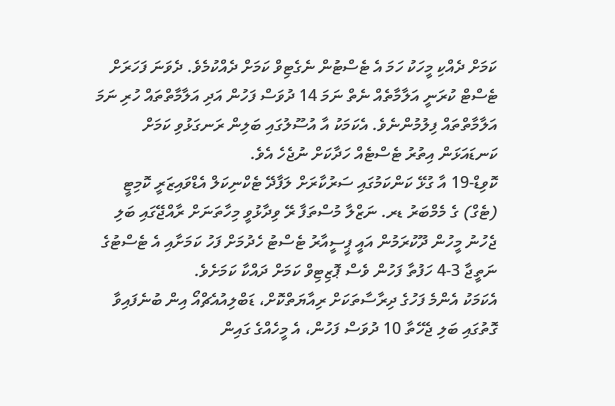ކަމަށް ދެއްކި މީހަކު ހަމަ އެ ޓެސްޓުން ނެގެޓިވް ކަމަށް ދެއްކުމެވެ. ދެވަނަ ފަހަރަށް ޓެސްޓް ކުރަނީ އަލާމާތެއް ނެތް ނަމަ 14 ދުވަސް ފަހުން އަދި އަލާމާތްތައް ހުރި ނަމަ އަލާމާތްތައް ފިލުމުންނެވެ. އެކަމަކު އާ އުސޫލުގައި ބަލިން ރަނގަޅުވި ކަމަށް ކަނޑައަޅަން އިތުރު ޓެސްޓެއް ހަދާކަށް ނުޖެހެ އެވެ.
ކޮވިޑް-19 އާ ގުޅޭ ކަންކަމުގައި ސަރުކާރަށް ލަފާދޭ ޓެކްނިކަލް އެޑްވައިޒަރީ ކޮމިޓީ (ޓެގް) ގެ މެމްބަރު ޑރ. ނަޒްލާ މުސްތަފާ ރޭ ވިދާޅުވީ މިހާތަނަށް ރާއްޖޭގައި ބަލި ޖެހުނު މީހުން ދޫކުރަމުން އައީ ޕީސީއާރު ޓެސްޓު ހެދުމަށް ފަހު ކަމަށާއި އެ ޓެސްޓުގެ ނަތީޖާ 3-4 ހަފުތާ ފަހުން ވެސް ޕޮޒިޓިވް ކަމަށް ދައްކާ ކަމަށެވެ.
އެކަމަކު އެންމެ ފަހުގެ ދިރާސާތަކަށް ރިއާޔަތްކޮށް، ޑަބްލިއުއެޗްއޯ އިން ބުނެފައިވާ ގޮތުގައި ބަލި ޖެހޭތާ 10 ދުވަސް ފަހުން، އެ މީހެއްގެ ގައިން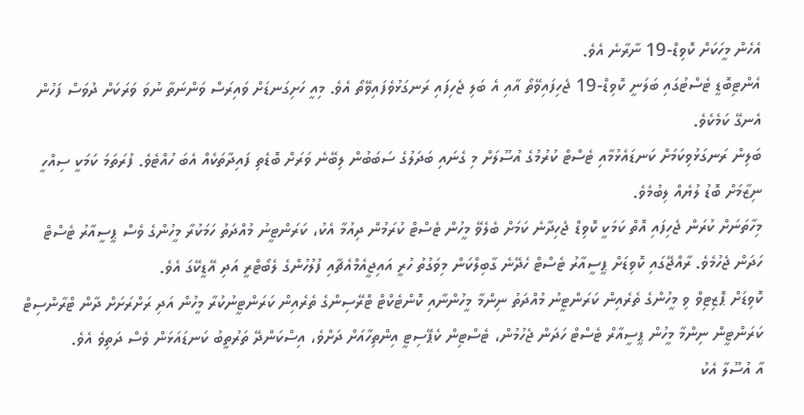އެހެން މީހަކަށް ކޮވިޑް-19 ނާރާނެ އެވެ.
އެންޓިބޮޑީ ޓެސްޓުގައި ބަލަނީ ކޮވިޑް-19 ޖެހިފައިވޭތޯ އާއި އެ ބަލި ޖެހިފައި ރަނގަޅުވެފައިވޭތޯ އެވެ. މިއީ ހަށިގަނޑަށް ވައިރަސް ވަންނަތާ ނުވަ ވަރަކަށް ދުވަސް ފަހުން އެނގޭ ކަމެކެވެ.
ބަލިން ރަނގަޅުވިކަމަށް ކަނޑައެޅުމާއި ޓެސްޓް ކުރުމުގެ އުސޫލަށް މި ގެނައި ބަދަލުގެ ސަބަބުން ލިބޭނެ ވަރަށް ބޮޑެތި ފައިދާތަކެއް އެބަ ހުއްޓެވެ. ފުރަތަމަ ކަމަކީ ސިއްހީ ނިޒާމަށް ބޮޑު ލުޔެއް ލިބުމެވެ.
މިހާތަނަށް ކުރަން ޖެހިފައި އޮތް ކަމަކީ ކޮވިޑް ޖެހިދާނެ ކަމަށް ބެލެވޭ މީހުން ޓެސްޓް ކުރަމުން ދިއުމާ އެކު، ކަރަންޓީނު މުއްދަތު ހަމަކުރާ މީހުންގެ ވެސް ޕީސީއާރު ޓެސްޓް ހަދަން ޖެހުމެވެ. ރާއްޖޭގައި ކޮވިޑަށް ޕީސީއާރު ޓެސްޓް ހެދޭނެ ގާބިލްކަން މިވަގުތު ހުރީ އައިޖީއެމްއެޗާއި ފުލުހުންގެ ލެބޯޓްރީ އަދި އޭޑީކޭގަ އެވެ.
ކޮވިޑަށް ޕޮޒިޓިވް ވި މީހުންގެ ތެރެއިން ކަރަންޓީނު މުއްދަތު ނިންމާ މީހުންނާއި ކޮންޓެކްޓް ޓްރޭސިންގެ ތެރެއިން ކަރަންޓީނުކުރާ މީހުން އަދި ރަށްރަށަށް ދާން ޓްރާންސިޓް ކަރަންޓީން ނިންމާ މީހުން ޕީސީއާރް ޓެސްޓް ހަދަން ޖެހުމުން، ޓެސްޓިން ކެޕޭސިޓީ އިންތިހާއަށް ދަށްވެ، އިސްކަންދޭ ތަރުތީބު ކަނޑައަޅަން ވެސް ދަތިވެ އެވެ.
އާ އުސޫލާ އެކު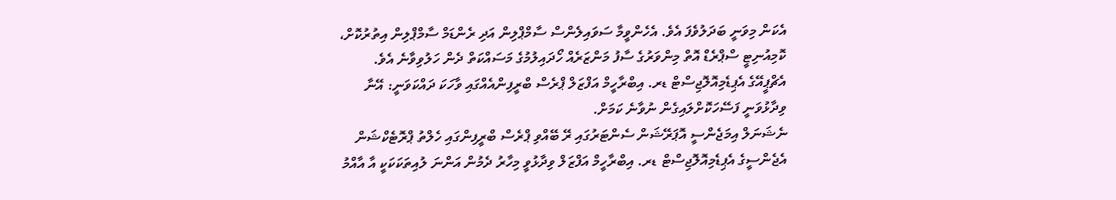އެކަން މިވަނީ ބަދަލުވެފަ އެވެ. އެހެންވީމާ ސަވައިލެންސް ސާމްޕްލިން އަދި ރެންޑަމް ސާމްޕްލިން އިތުރުކޮށް، ކޮމިއުނިޓީ ސްޕްރެޑް އޮތް މިންވަރުގެ ސާފު މަންޒަރެއް ހޯދައިލުމުގެ މަސައްކަތް ދެން ހަލުވިވާނެ އެވެ.
އެޗްޕީއޭގެ އެޕިޑެމިއޮލޮޖިސްޓް ޑރ. އިބްރާހީމް އަފްޒަލް ޕްރެސް ބްރީފިންއެއްގައި ވާހަކަ ދައްކަވަނީ: އޭނާ ވިދާޅުވަނީ ފަސޭހަކޮށްލައިގެން ނުވާނެ ކަމަށް.
ނެޝަނަލް އިމަޖެންސީ އޮޕަރޭޝަން ސެންޓަރުގައި ރޭ ބޭއްވި ޕްރެސް ބްރީފިންގައި ހެލްތު ޕްރޮޓެކްޝަން އެޖެންސީގެ އެޕިޑެމިއޮލޮޖިސްޓް ޑރ. އިބްރާހީމް އަފްޒަލް ވިދާޅުވީ މިހާރު ދެމުން އަންނަ ލުއިތަކަކަކީ އާ އާއްމު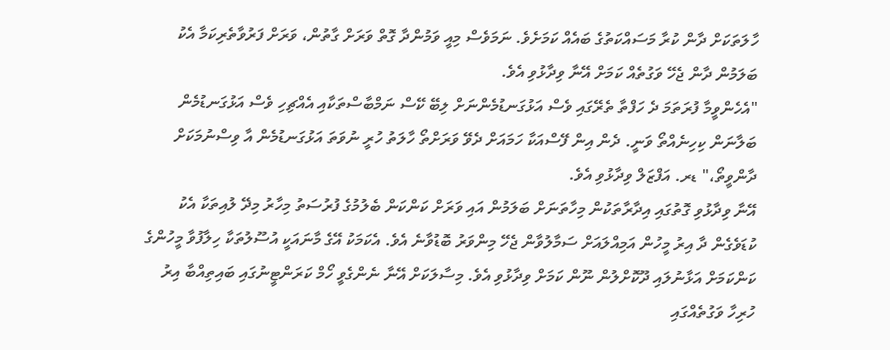ހާލަތަކަށް ދާން ކުރާ މަސައްކަތުގެ ބައެއް ކަމަށެވެ. ނަމަވެސް މިއީ ވަމުންދާ ގޮތް ވަރަށް ގާތުން، ވަރަށް ފަރުވާތެރިކަމާ އެކު ބަލަމުން ދާން ޖެހޭ ވަގުތެއް ކަމަށް އޭނާ ވިދާޅުވި އެވެ.
"އެހެންވީމާ ފުރަތަމަ ދެ ހަފްތާ ތެރޭގައި ވެސް އަޅުގަނޑުމެންނަށް ލިބޭ ކޭސް ނަމްބާސްތަކާއި އެއްޗިހި ވެސް އަޅުގަނޑުމެން ބަލާނަން ކިހިނެއްތޯ ވަނީ. ދެން އިން ފޭސްއަކާ ހަމައަށް ދެވޭ ވަރަށްތޯ ހާލަތު ހުރީ ނުވަތަ އަޅުގަނޑުމެން އާ ވިސްނުމަކަށް ދާންވީތޯ،" ޑރ. އަފްޒަލް ވިދާޅުވި އެވެ.
އޭނާ ވިދާޅުވި ގޮތުގައި އިދާރާތަކުން މިހާތަނަށް ބަލަމުން އައި ވަރަށް ކަންކަން ބެލުމުގެ ފުރުސަތު މިހާރު މިދޭ ލުއިތަކާ އެކު ކުޑަވެގެން ދާ އިރު މީހުން އަމިއްލައަށް ސަމާލުވާން ޖެހޭ މިންވަރު ބޮޑުވާނެ އެވެ. އެކަމަކު އޭގެ މާނައަކީ އުސޫލުތަކާ ހިލާފުވާ މީހުންގެ ކަންކަމަށް އަޅާނުލައި ދޫކޮށްލުން ނޫން ކަމަށް ވިދާޅުވި އެވެ. މިސާލަކަށް އޭނާ ނެންގެވީ ހޯމް ކަރަންޓީނުގައި ބައިތިއްބާ އިރު ހުރިހާ ވަގުތެއްގައި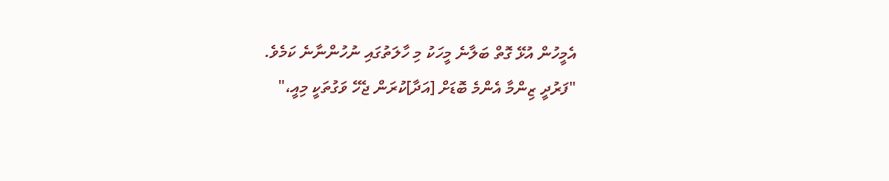އެމީހުން އުޅޭ ގޮތް ބަލާނެ މީހަކު މި ހާލަތުގައި ނުހުންނާނެ ކަމެވެ.
"ފަރުދީ ޒިންމާ އެންމެ ބޮޑަށް [އަދާ]ކުރަން ޖެހޭ ވަގުތަކީ މިއީ،"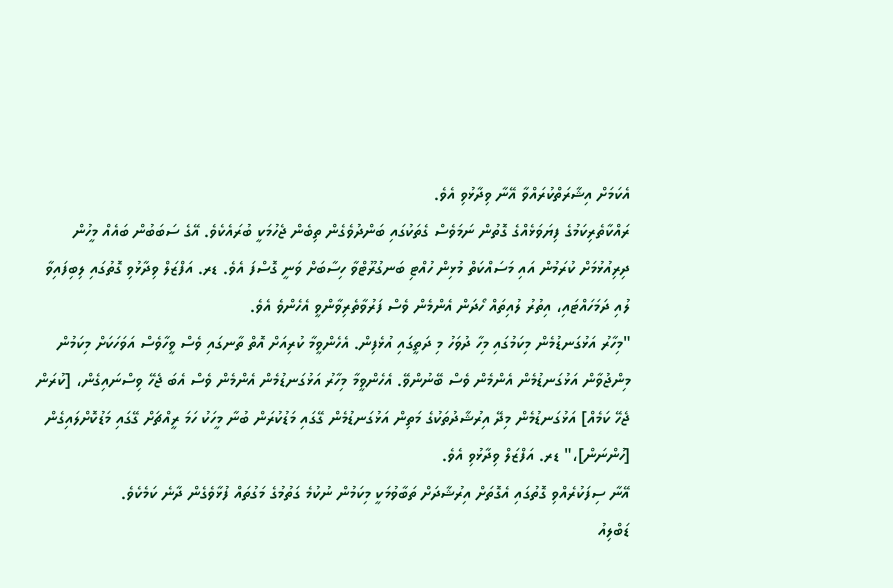އެކަމަށް އިޝާރަތްކުރައްވާ އޭނާ ވިދާޅުވި އެވެ.
ރައްކާތެރިކަމުގެ ފިޔަވަޅެއްގެ ގޮތުން ނަމަވެސް ގެތަކުގައި ބަންދުވެގެން ތިބެން ޖެހުމަކީ ބުރައެކެވެ. އޭގެ ސަބަބުން ބައެއް މީހުން ދިރިއުޅުމަށް ކުރަމުން އައި މަސައްކަތް މުޅިން ހުއްޓި ބަނގުރޫޓްވާ ހިސާބަށް ވަނީ ގޮސްފަ އެވެ. ޑރ. އަފްޒަލް ވިދާޅުވި ގޮތުގައި ލިބިފައިވާ ލުއި ދަމަހައްޓައި، އިތުރު ލުއިތައް ހޯދަން އެންމެން ވެސް ފަރުވާތެރިވާންވީ އެހެންވެ އެވެ.
"މިހާރު އަޅުގަނޑުމެން މިކަމުގައި މިހާ ދުވަހު މި ދަތީގައި އުޅެފިން. އެހެންވީމާ ކުރިއަށް އޮތް ތާނގައި ވެސް ވީހާވެސް އަވަހަކަށް މިކަމުން މިންޖުވާން އަޅުގަނޑުމެން އެންމެން ވެސް ބޭނުންވޭ. އެހެންވީމާ މިހާރު އަޅުގަނޑުމެން އެންމެން ވެސް އެބަ ޖެހޭ ވިސްނައިގެން، [ކުރަން ޖެހޭ ކަމެއް] އަޅުގަނޑުމެން މިދޭ އިރުޝާދުތަކުގެ މަތިން އަޅުގަނޑުމެން ގޭގައި މަޑުކުރަން ބުނާ މީހަކު ހަމަ ރީއްޗަށް ގޭގައި މަޑުކޮށްލައިގެން [ހުންނަން]،" ޑރ. އަފްޒަލް ވިދާޅުވި އެވެ.
އޭނާ ސިފަކުރެއްވި ގޮތުގައި އެގޮތަށް އިރުޝާދަށް ތަބާވުމަކީ މިކަމުން ނުކުމެ ގަތުމުގެ މަގުތައް ފުޅާވެގެން ދާނެ ކަމެކެވެ.
ޑަބްލިއު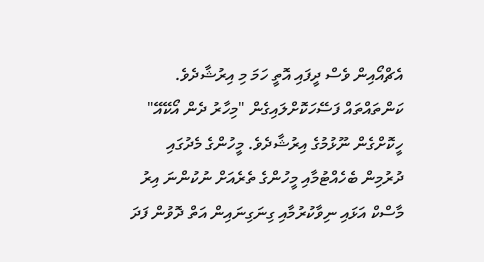އެޗްއޯއިން ވެސް ދީފައި އޮތީ ހަމަ މި އިރުޝާދެވެ. ކަންތައްތައް ފަސޭހަކޮށްލައިގެން "މިހާރު ދެން އޯކޭއޭ" ހީކޮށްގެން ނޫޅުމުގެ އިރުޝާދެވެ. މީހުންގެ މެދުގައި ދުރުމިން ބެހެއްޓުމާއި މީހުންގެ ތެރެއަށް ނުކުންނަ އިރު މާސްކް އަޅައި ނިވާކުރުމާއި ގިނަގިނައިން އަތް ދޮވުން ފަދަ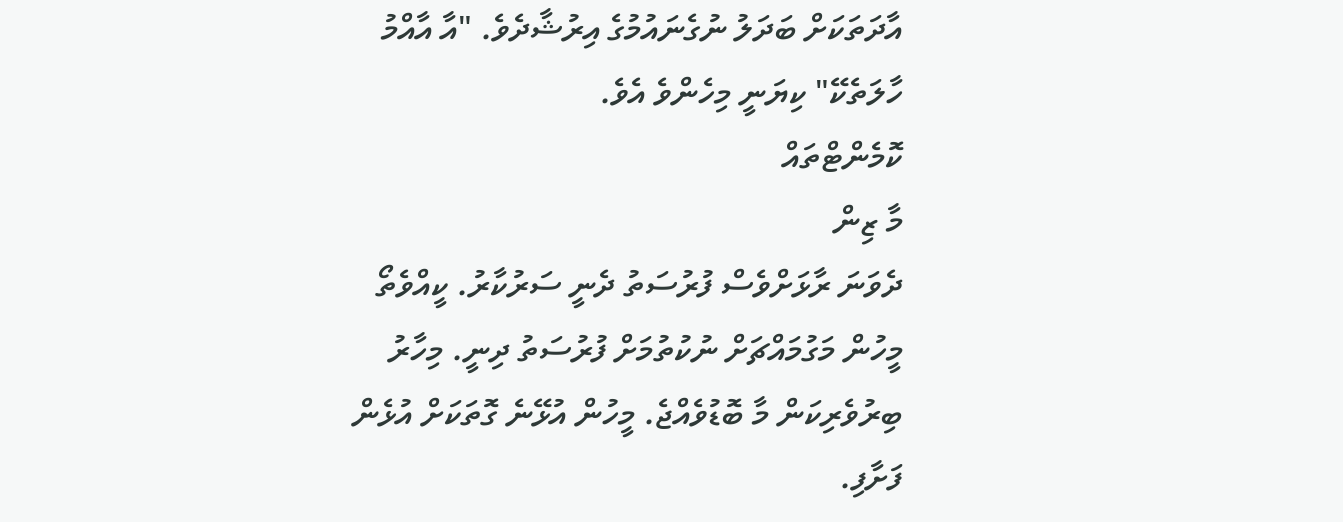އާދަތަކަށް ބަދަލު ނުގެނައުމުގެ އިރުޝާދެވެ. "އާ އާއްމު ހާލަތެކޭ" ކިޔަނީ މިހެންވެ އެވެ.
ކޮމެންޓްތައް
މާ ޒިން
ދެވަނަ ރާޅަށްވެސް ފުރުސަތު ދެނީ ސަރުކާރު. ކީއްވެތޯ މީހުން މަގުމައްޗަށް ނުކުތުމަށް ފުރުސަތު ދިނީ. މިހާރު ބިރުވެރިކަން މާ ބޮޑުވެއްޖެ. މީހުން އުޅޭނެ ގޮތަކަށް އުޅެން ފަށާފި.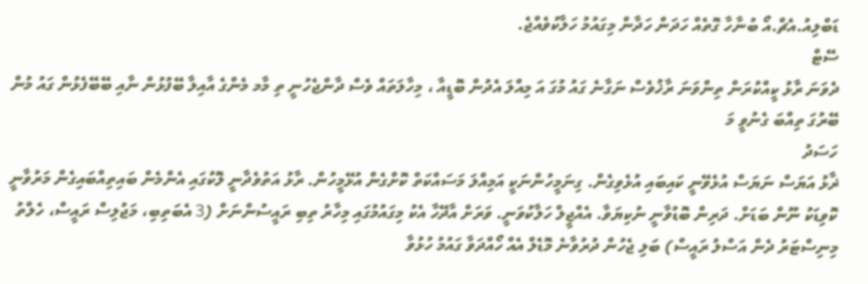ޑަބްލިއު.އެޗް.އޯ ބުނާހާ ގޮތެއް ހަދަން ހަދާން މިގައުމު ހަލާކުވެއްޖެ.
ސޭޓް
ދެވަނަ ރާޅު ކީއްކުރަން ތިންވަނަ ރާޚުވެސް ނަގާނެ ގައު މުގަ އަ މިއްލަ އެދުން ބޮޑީއާ ، މިހާލަތައް ވެސް ދާންޖެހުނީ ތި މާމ މެންގެ އާއިލާ ބޭފުޅުން ނާއި ބޭބޭފެޅުން ގައު މުން ބޭރުގަ ތިއްބަ ގެނުވީ މަ
ހަސަދު
ޜާޅު އަޔަސް ނަޔަސް އުޅެވޭނީ ކައިބައި އުޅެވިގެން. ގިނަމީހުންނަކީ އަމިއްލަ މަސައްކަތް ކޮށްގެން އުޅޭމީހުން. ރާޅު އަތުވެދާނީ ލޮކުގައި އެންމެން ބައިތިއްބައިގެން މަރުވާނީ ކޮވިޑަކު ނޫން ބަޑަށް. ދަރިން ބޮޑުވާނީ ނުކިޔަވާ. އެއްޖީލް ހަލާކުވަނީ. ވަރަށް އާދޭހާ އެކު މިގައުމުގައި މިހާރު ތިބި ރައީސުންނަށް (3 އެބަތިބި، މަޖުލިސް ރައީސް، ހެލްތު މިނިސްޓަރު ދެން އަސްލު ރައީސް) ބަލި ޖެހުން ދުރުވާނެ މޮޑެލް އެއް ހޯއްދަވާ ގައުމު ހުޅުވާ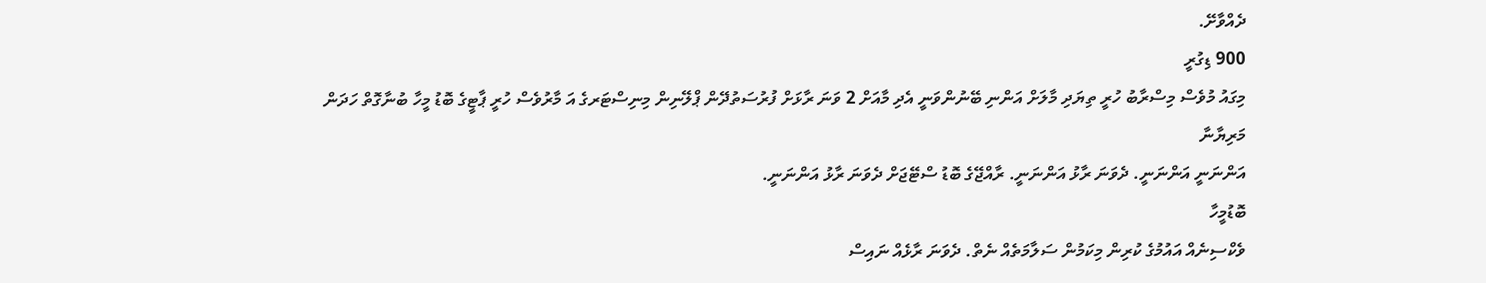ދެއްވާށޭ.
900 ޑިގުރީ
މިގައު މުވެސް މިސްރާބު ހުރީ ތިޔަދި މާލަށް އަންނި ބޭނުންވަނީ އެދި މާއަށް 2 ވަނަ ރާޅަށް ފުރުސަތުދޭން ޕްލޭނިން މިނިސްޓަރގެ އަ މާރުވެސް ހުރީ ޕާޓީގެ ބޮޑު މީހާ ބުނާގޮތް ހަދަން
މަރިޔާނާ
އަންނަނީ އަންނަނީ. ދެވަނަ ރާޅު އަންނަނީ. ރާއްޖޭގެ ބޮޑު ސްޓޭޖަށް ދެވަނަ ރާޅު އަންނަނީ.
ބޮޑުމީހާ
ވެކްސިނެއް އައުމުގެ ކުރިން މިކަމުން ސަލާމަތެއް ނެތް. ދެވަނަ ރާޅެއް ނައިސް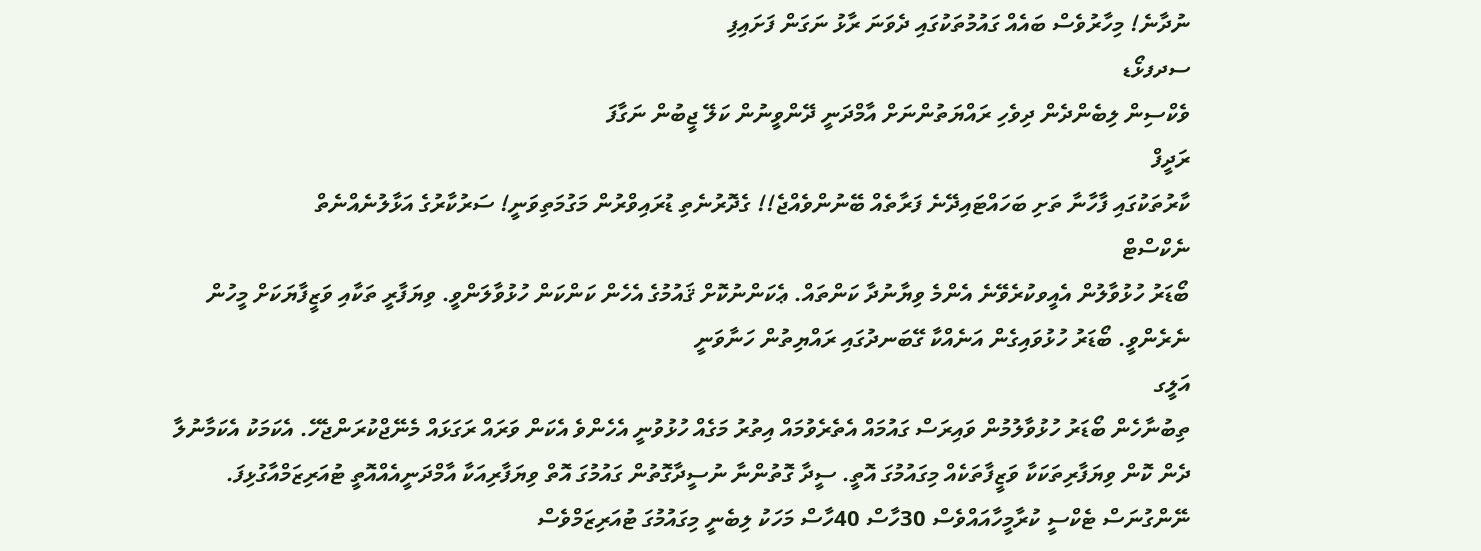ނުދާނެ! މިހާރުވެސް ބައެއް ގައުމުތަކުގައި ދެވަނަ ރާޅު ނަގަން ފަށައިފި
ސދފޅޯޑ
ވެކްސިން ލިބެންދެން ދިވެހި ރައްޔަތުންނަށް އާމްދަނީ ދޭންވީނުން ކަލޭ ޖީބުން ނަގާފަ
ރަދީފް
ކާރުތަކުގައި ފާހާނާ ތަށި ބަހައްޓައިދޭނެ ފަރާތެއް ބޭނުންވެއްޖެ!! ގެދޮރުނެތި ޑުރައިވްރުން މަގުމަތިވަނީ! ސަރުކާރުގެ އަޅާލުނެއްނެތް
ނެކްސްޓް
ބޯޑަރު ހުޅުވާލުން އެއީވކުރެވޭނެ އެންމެ ވިޔާނުދާ ކަންތައް. ޢެކަންނުކޮށް ޤައުމުގެ އެހެން ކަންކަން ހުޅުވާލަންވީ. ވިޔަފާރީ ތަކާއި ވަޒީފާޔަކަށް މީހުން ނެރެންވީ. ބޯޑަރު ހުޅުވައިގެން އަނެއްކާ ގޭބަނދުގައި ރައްޔިތުން ހަނާވަނީ
އަލީގ
ތިބުނާހެން ބޯޑަރު ހުޅުވާލުމުން ވައިރަސް ގައުމައް އެތެރެވުމައް އިތުރު މަގެއް ހުޅުވުނީ އެހެންވެ އެކަން ވަރައް ރަގަޅައް މެނޭޖްކުރަންޖެހޭ. އެކަމަކު އެކަމާނުލާ ދެން ކޮން ވިޔަފާރިތަކަކާ ވަޒީފާތަކެއް މިގައުމުގަ އޮތީ. ސީދާ ގޮތުންނާ ނުސީދާގޮތުން ގައުމުގަ އޮތް ވިޔަފާރިއަކާ އާމްދަނީއެއްއޮތީ ޓުއަރިޒަމްއާގުޅިފަ. ނޭންގުނަސް ޓެކްސީ ކުރާމީހާއައްވެސް 30ހާސް 40ހާސް މަހަކު ލިބެނީ މިގައުމުގަ ޓުއަރިޒަމްވެސް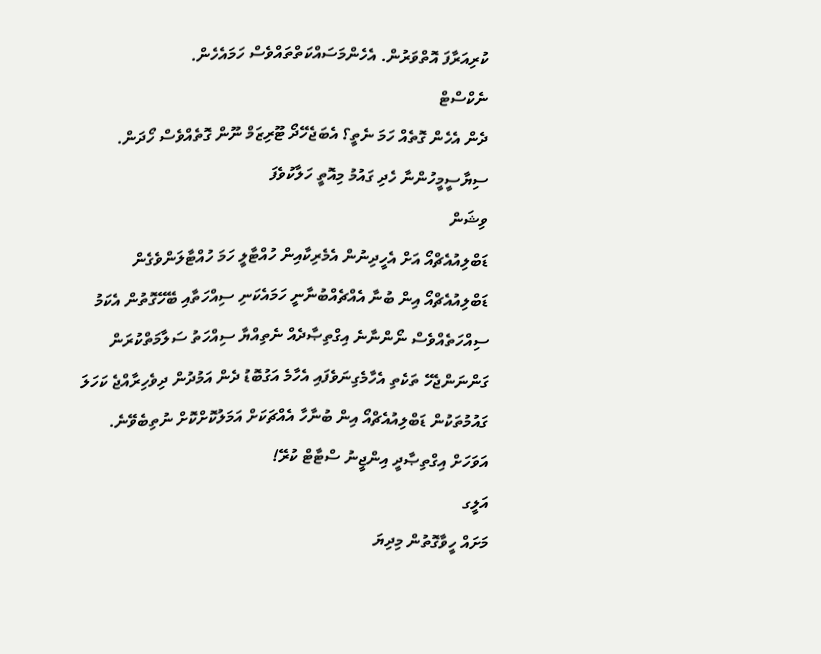ކުރިއަރާފަ އޮތްވަރުން. އެހެންމަސައްކަތްތައްވެސް ހަމައެހެން.
ނެކްސްޓް
ދެން އެހެން ގޮތެއް ހަމަ ނެތީ؟ އެބަޖެހޭދޯ ޓޫރިޒަމް ނޫން ގޮތެއްވެސް ހޯދަން. ސިޔާސީމީހުންނާ ހެދި ގައުމު މިއޮތީ ހަލާކުވެފަ
ވިޝަން
ޑަބްލިއުއެޗްއޯ އަށް އެހީދިނުން އެމެރިކާއިން ހުއްޓާލީ ހަމަ ހުއްޓާލަންވެގެން ޑަބްލިއުއެޗްއޯ އިން ބުނާ އެއްޗެއްބުނާނީ ހަމައެކަނި ސިއްހަތާއި ބޭހޭގޮތުން އެކަމު ސިއްހަތެއްވެސް ނޯންނާނެ އިގްތިޞާދެއް ނެތިއްޔާ ސިއްހަތު ސަލާމަތްކުރަން ގަންނަންޖެހޭ ތަކެތި އެހާމެގިނަވެފައި އެހާމެ އަގުބޮޑު ދެން އަމުދުން ދިވެހިރާއްޖެ ކަހަލަ ގައުމުތަކުން ޑަބްލިއުއެޗްއޯ އިން ބުނާހާ އެއްޗަކަށް އަމަލުކޮށްކޮށް ނުތިބެވޭނެ. އަވަހަށް އިގްތިޞާދީ އިންޖީނު ސްޓާޓް ކުރޭ!
އަލީގ
މަށައް ހީވާގޮތުން މިދިޔަ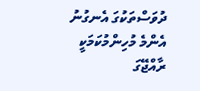ދުވަސްތަކުގަ އެނގުނު އެންމެ މުހިންމުކަމަކީ ރާއްޖޭގަ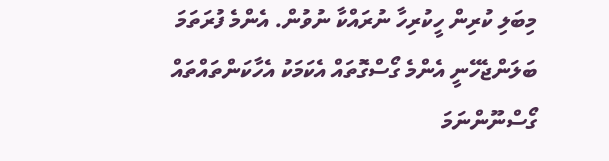މިބަލި ކުރިން ހީކުރިހާ ނުރައްކާ ނުވުން. އެންމެ ފުރަތަމަ ބަލަންޖެހޭނީ އެންމެ ގޯސްގޮތައް އެކަމަކު އެހާކަންތައްތައް ގޯސްނޫންނަމަ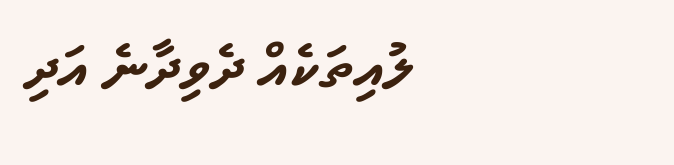ލުއިތަކެއް ދެވިދާނެ އަދި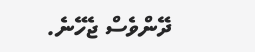ދޭންވެސް ޖެހޭނެ.